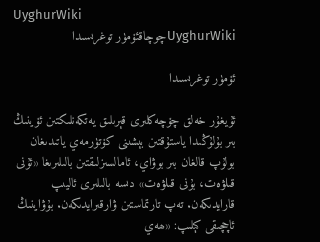UyghurWiki
UyghurWikiچوچاقئۆمۈر توغرىسىدا

ئۆمۈر توغرىسىدا

ئۇيغۇر خەلق چۆچەكلىرى قېرىلىق يەتكەنلىكتىن ئۆينىڭ بىر بۇلۇڭىدا ياستۇقتىن بېشىنى كۆتۈرمەي ياتىدىغان بولۇپ قالغان بىر بوۋاي، ئامالسىزلىقتىن بالىلىرىغا «ئۇنى قىلۋەت، بۇنى قىلۋەت» دىسە بالىلىرى ئاليىپ قارايدىكەن. تەپ تارتماستىن ۋارقىرايدىكەن. بۇۋاينىڭ ئاچچىقى كېلىپ: «ھەي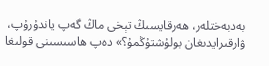بەدبەختلەر، ھەرقايسىڭ تېخى ماڭ گەپ ياندۇرۇپ، ۋارقىرايدىغان بولۇشتۇڭمۇ؟» دەپ ھاسىسىنى قولىغا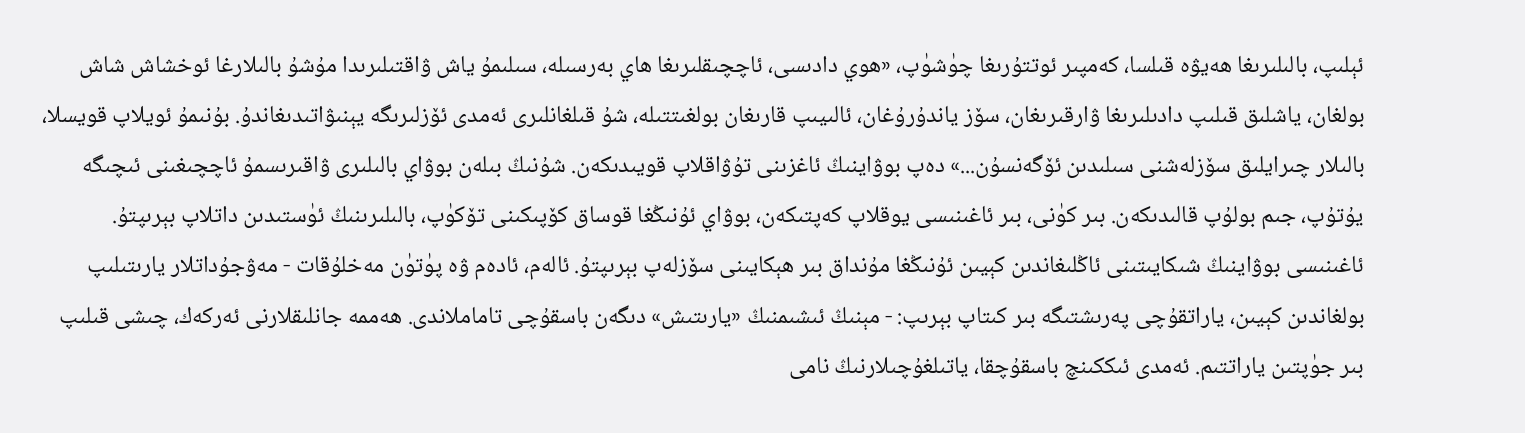ئېلىپ، بالىلىرىغا ھەيۋە قىلسا، كەمپىر ئوتتۇرىغا چۈشۈپ، «ھوي دادىسى، ئاچچىقلىرىغا ھاي بەرسىلە، سىلىمۇ ياش ۋاقتىلىرىدا مۇشۇ بالىلارغا ئوخشاش شاش بولغان، ياشلىق قىلىپ دادىلىرىغا ۋارقىرىغان، سۆز ياندۇرۇغان، ئالىيىپ قارىغان بولغىتتىلە، شۇ قىلغانلىرى ئەمدى ئۆزلىرىگە يېنىۋاتىدىغاندۇ. بۇنىمۇ ئويلاپ قويسلا، بالىلار چىرايلىق سۆزلەشنى سىلىدىن ئۆگەنسۇن...» دەپ بوۋاينىڭ ئاغزىنى تۇۋاقلاپ قويىدىكەن. شۇنىڭ بىلەن بوۋاي بالىلىرى ۋاقىرىسمۇ ئاچچىغىنى ئىچىگە يۇتۇپ، جىم بولۇپ قالىدىكەن. بىر كۈنى، بىر ئاغىنىسى يوقلاپ كەپتىكەن، بوۋاي ئۇنىڭغا قوساق كۆپىكىنى تۆكۈپ، بالىلىرىنىڭ ئۈستىدىن داتلاپ بېرىپتۇ. ئاغىنىسى بوۋاينىڭ شىكايىتىنى ئاڭلىغاندىن كېيىن ئۇنىڭغا مۇنداق بىر ھېكايىنى سۆزلەپ بېرىپتۇ. ئالەم، ئادەم ۋە پۈتۈن مەخلۇقات - مەۋجۇداتلار يارىتىلىپ بولغاندىن كېيىن، ياراتقۇچى پەرىشتىگە بىر كىتاپ بېرىپ: - مېنىڭ ئىشىمنىڭ «يارىتىش» دىگەن باسقۇچى تاماملاندى. ھەممە جانلىقلارنى ئەركەك، چىشى قىلىپ بىر جۈپتىن ياراتتىم. ئەمدى ئىككىنچ باسقۇچقا، ياتىلغۇچىلارنىڭ نامى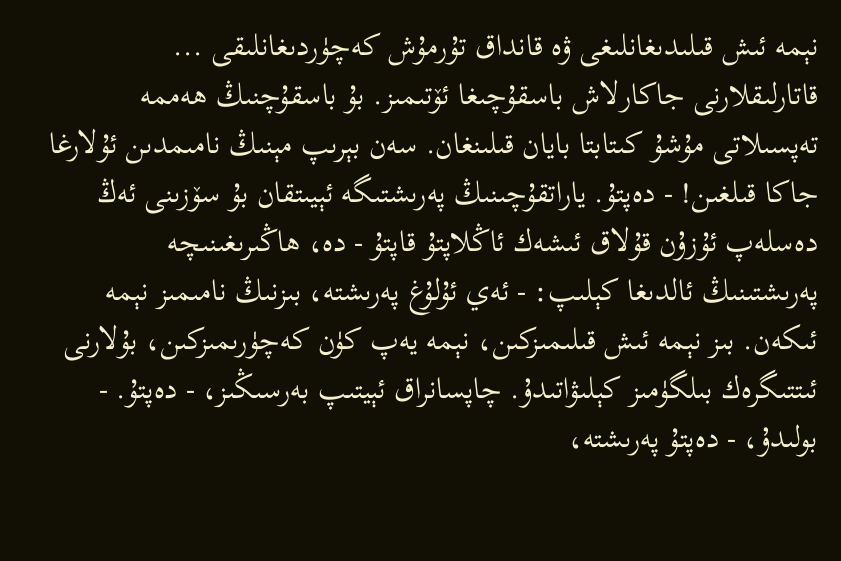نېمە ئىش قىلىدىغانلىغى ۋە قانداق تۇرمۇش كەچۈردىغانلىقى ... قاتارلىقلارنى جاكارلاش باسقۇچىغا ئۆتىمىز. بۇ باسقۇچنىڭ ھەممە تەپسىلاتى مۇشۇ كىتابتا بايان قىلىنغان. سەن بېرىپ مېنىڭ نامىمدىن ئۇلارغا جاكا قىلغىن! - دەپتۇ. ياراتقۇچىنىڭ پەرىشتىگە ئېيىتقان بۇ سۆزىنى ئەڭ دەسلەپ ئۇزۇن قۇلاق ئىشەك ئاڭلاپتۇ قاپتۇ - دە، ھاڭىرىغىنىچە پەرىشتىنىڭ ئالدىغا كېلىپ: - ئەي ئۇلۇغ پەرىشتە، بىزنىڭ نامىمىز نېمە ئىكەن. بىز نېمە ئىش قىلىمىزكىن، نېمە يەپ كۈن كەچۈرىمىزكىن، بۇلارنى ئىتتىگرەك بىلگۈمىز كېلىۋاتىدۇ. چاپسانراق ئېيتىپ بەرسىڭىز، - دەپتۇ. - بولىدۇ، - دەپتۇ پەرىشتە،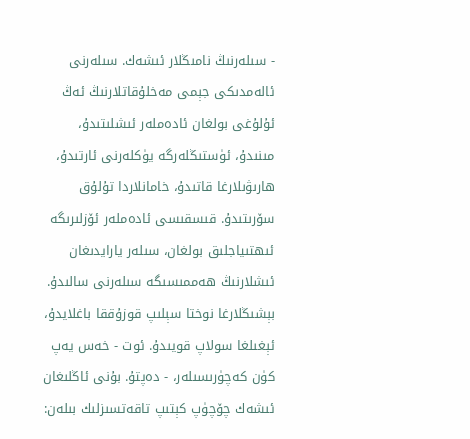- سىلەرنىڭ نامىڭلار ئىشەك. سىلەرنى ئالەمدىكى جېمى مەخلۇقاتلارنىڭ ئەڭ ئۇلۇغى بولغان ئادەملەر ئىشلىتىدۇ، مىنىدۇ، ئۈستىڭلەرگە يۈكلەرنى ئارتىدۇ، ھارىۋىلارغا قاتىدۇ، خامانلاردا تۇلۇق سۆرىتىدۇ. قىسقىسى ئادەملەر ئۆزلىرىگە ئىھتىياجلىق بولغان، سىلەر يارايدىغان ئىشلارنىڭ ھەممىسىگە سىلەرنى سالىدۇ. بېشىڭلارغا نوختا سېلىپ قوزۇققا باغلايدۇ، ئېغىلغا سولاپ قويىدۇ. ئوت - خەس يەپ كۈن كەچۈرىسىلەر، - دەپتۇ. بۇنى ئاڭلىغان ئىشەك چۆچۈپ كېتىپ تاقەتسىزلىك بىلەن: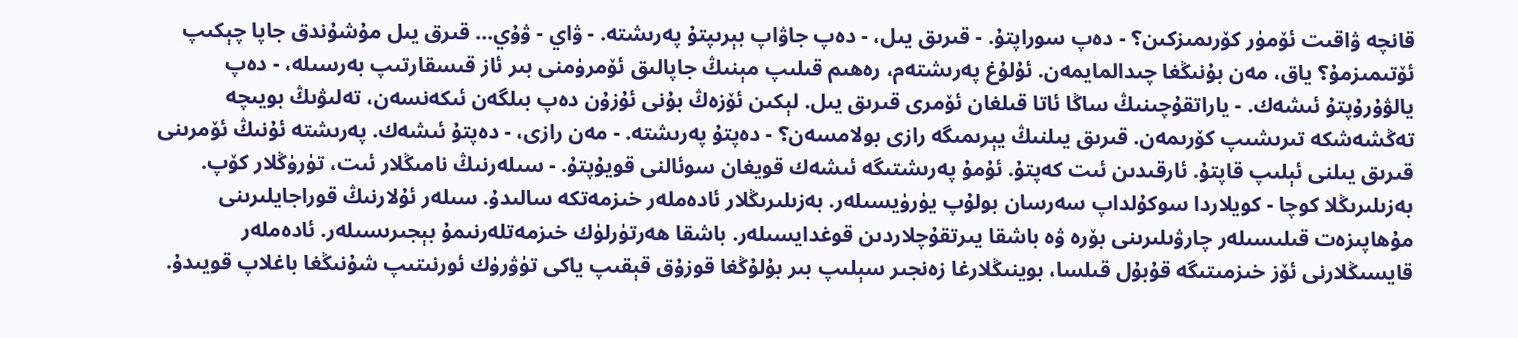قانچە ۋاقىت ئۆمۈر كۆرىمىزكىن؟ - دەپ سوراپتۇ. - قىرىق يىل، - دەپ جاۋاپ بېرىپتۇ پەرىشتە. - ۋاي - ۋۇي... قىرق يىل مۇشۇندق جاپا چېكىپ ئۆتىمىزمۇ؟ ياق، مەن بۇنىڭغا چىدالمايمەن. ئۇلۇغ پەرىشتەم، رەھىم قىلىپ مېنىڭ جاپالىق ئۆمرۈمنى بىر ئاز قىسقارتىپ بەرسىلە، - دەپ يالۋۇرۇپتۇ ئىشەك. - ياراتقۇچىنىڭ ساڭا ئاتا قىلغان ئۆمرى قىرىق يىل. لېكىن ئۆزەڭ بۇنى ئۇزۇن دەپ بىلگەن ئىكەنسەن، تەلىۋىڭ بويىچە تەڭشەشكە تىرىشىپ كۆرىمەن. قىرىق يىلنىڭ يېرىمىگە رازى بولامسەن؟ - دەپتۇ پەرىشتە. - مەن رازى، - دەپتۇ ئىشەك. پەرىشتە ئۇنىڭ ئۆمرىنى قىرىق يىلنى ئېلىپ قاپتۇ. ئارقىدىن ئىت كەپتۇ. ئۇمۇ پەرىشتىگە ئىشەك قويغان سوئالنى قويۇپتۇ. - سىلەرنىڭ نامىڭلار ئىت، تۈرۈڭلار كۆپ. بەزىلىرىڭلا كوچا - كويلاردا سوكۇلداپ سەرسان بولۇپ يۈرۈيسىلەر. بەزىلىرىڭلار ئادەملەر خىزمەتكە سالىدۇ. سىلەر ئۇلارنىڭ قوراجايلىرىنى مۇھاپىزەت قىلىسىلەر چارۋىلىرىنى بۆرە ۋە باشقا يىرتقۇچلاردىن قوغدايسىلەر. باشقا ھەرتۈرلۈك خىزمەتلەرنىمۇ بېجىرىسىلەر. ئادەملەر قايسىڭلارنى ئۆز خىزمىتىگە قۇبۇل قىلسا، بوينىڭلارغا زەنجىر سېلىپ بىر بۇلۇڭغا قوزۇق قېقىپ ياكى تۈۋرۈك ئورنىتىپ شۇنىڭغا باغلاپ قويىدۇ.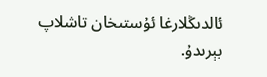ئالدىڭلارغا ئۇستىخان تاشلاپ بېرىدۇ.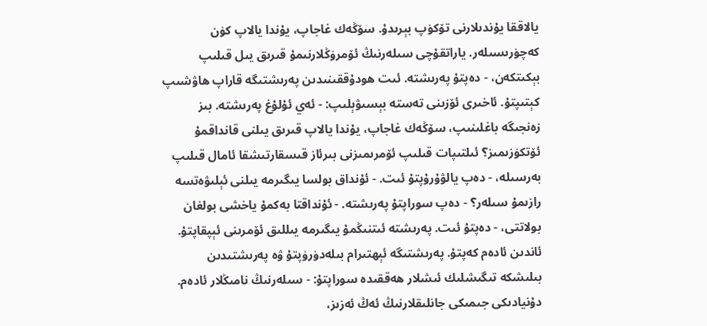يالاققا يۇندىلارنى تۆكۈپ بېرىدۇ. سۆڭەك غاجاپ، يۇندا يالاپ كۈن كەچۈرىسىلەر. ياراتقۇچى سىلەرنىڭ ئۆمرۈڭلارنىمۇ قىرىق يىل قىلىپ بېكىتكەن، - دەپتۇ پەرىشتە. ئىت ھودۇققىنىدىن پەرىشتىگە قاراپ ھاۋشىپ كېتىپتۇ. ئاخىرى ئۆزىنى تەستە بېسىۋېلىپ: - ئەي ئۇلۇغ پەرىشتە. بىز زەنجىگە باغلىنىپ، سۆڭەك غاجاپ، يۇندا يالاپ قىرىق يىلنى قانداقمۇ ئۆتكۈزىمىز؟ ئىلتىپات قىلىپ ئۆمرىمىزنى بىرئاز قىسقارتىشقا ئامال قىلىپ بەرسىلە، - دەپ يالۋۇرۇپتۇ ئىت. - ئۇنداق بولسا يىگىرمە يىلنى ئېلىۋەتسە رازىمۇ سىلەر؟ - دەپ سوراپتۇ پەرىشتە. - ئۇنداقتا بەكمۇ ياخشى بولغان بولاتتى، - دەپتۇ ئىت. پەرىشتە ئىتنىڭمۇ يىگىرمە يىللىق ئۆمرىنى ئېپقاپتۇ. ئاندىن ئادەم كەپتۇ. پەرىشتىگە ئېھتىرام بىلەدۈرۈپتۇ ۋە پەرىشتىدىن بىلىشكە تىگىشلىك ئىشلار ھەققىدە سوراپتۇ: - سىلەرنىڭ نامىڭلار ئادەم. دۇنيادىكى جىمىكى جانلىقلارنىڭ ئەڭ ئەزىز،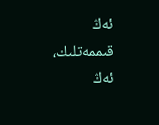ئەڭ قىممەتلىك، ئەڭ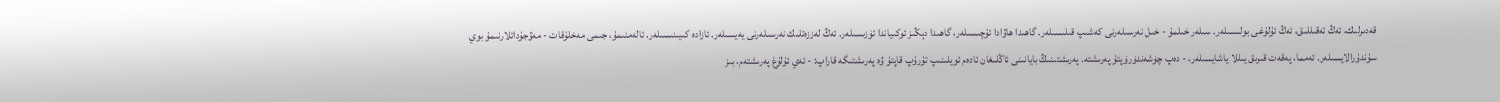قەدىرلىك، ئەڭ ئەقىللىق، ئەڭ ئۇلۇغى بولىسىلەر. سىلەر خىلمۇ - خىل نەرسىلەرنى كەشىپ قىلىسىلەر. گاھىدا ھاۋادا ئۇچىسىلەر، گاھىدا دېڭىز ئوكىياندا ئۈزىسىلەر. ئەڭ لەززەتلىك نەرسىلەرنى يەيسىلەر. ئازادە كىيىنىسىلەر. ئالەمنىمۇ، جىمى مەخلۇقات - مەۋجۇداتلارنىمۇ بوي سۇندۇرالايسىلەر. ئەمما، پەقەت قىرىق يىللا ياشايسىلەر، - دەپ چۈشەندۈرۈپتۇ پەرىشتە. پەرىشتىنىڭ بايانىنى ئاڭلىغان ئادەم ئويلىنىپ تۇرۇپ قاپتۇ ۋە پەرىشتىگە قاراپ: - ئەي ئۇلۇغ پەرىشتەم، بىز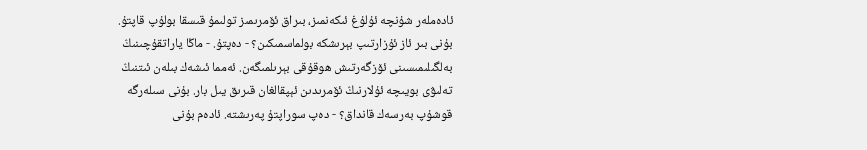ئادەملەر شۇنچە ئۇلۇغ ئىكەنمىز، بىراق ئۆمرىمىز تولىمۇ قىسقا بولۇپ قاپتۇ. بۇنى بىر ئاز ئۇزارتىپ بېرىشكە بولماسمىكىن؟ - دەپتۇ. - ماڭا ياراتقۇچىنىڭ بەلگىلىمىسىنى ئۆزگەرتىش ھوقۇقى بېرىلمىگەن. ئەمما ئىشەك بىلەن ئىتنىڭ تەلىۋى بويىچە ئۇلارنىڭ ئۆمرىدىن ئېپقالغان قىرىق يىل بار. بۇنى سىلەرگە قوشۇپ بەرسەك قانداق؟ - دەپ سوراپتۇ پەرىشتە. ئادەم بۇنى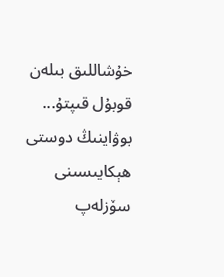خۇشاللىق بىلەن قوبۇل قىپتۇ... بوۋاينىڭ دوستى ھېكايىسىنى سۆزلەپ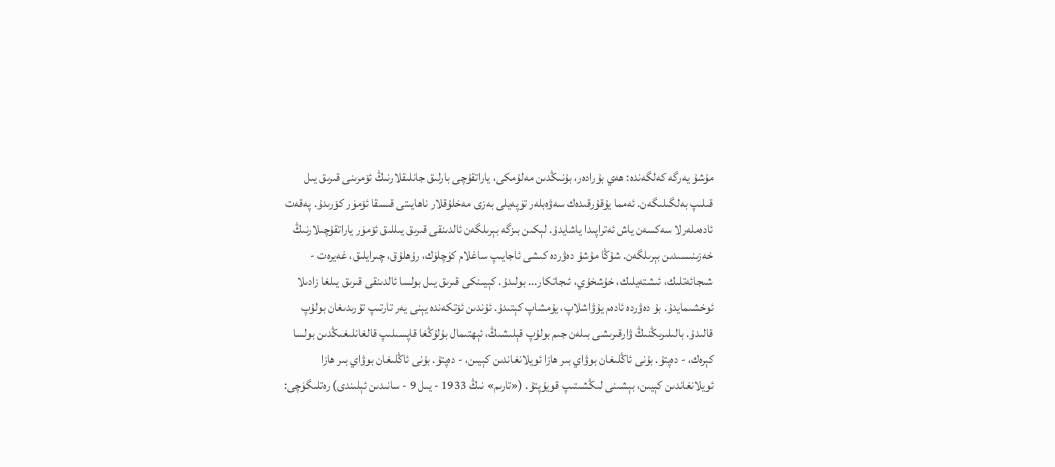مۇشۇ يەرگە كەلگەندە: ھەي بۇرادەر، بۇنىڭدىن مەلۇمكى، ياراتقۇچى بارلىق جانلىقلارنىڭ ئۆمرىنى قىرىق يىل قىلىپ بەلگىلىگەن. ئەمما يۇقۇرقىدەك سەۋەبلەر تۈپەيلى بەزى مەخلۇقلار ناھايىتى قىسقا ئۆمۈر كۆرىدۇ. پەقەت ئادەملەرلا سەكسەن ياش ئەتراپىدا ياشايدۇ. لېكىن بىزگە بېرىلگەن ئالدىنقى قىرىق يىللىق ئۆمۈر ياراتقۇچىلارنىڭ خەزىنىسىدىن بېرىلگەن. شۇڭا مۇشۇ دەۋردە كىشى ئاجايىپ ساغلام كۈچلۈك، رۇھلۇق، چىرايلىق، غەيرەت - شىجائەتلىك، ئىشتەيلىك، خۇشخۇي، ئىجاتكار... بولىدۇ. كېيىنكى قىرىق يىل بولسا ئالدىنقى قىرىق يىلغا زادىلا ئوخشىمايدۇ. بۇ دەۋردە ئادەم يۇۋاشلاپ، يۇمشاپ كېتىدۇ. ئۇندىن ئۆتكەندە يېنى يەر تارتىپ تۇرىدىغان بولۇپ قالىدۇ. بالىلىرىڭنىڭ ۋارقىرىشى بىلەن جىم بولۇپ قېلىشىڭ، ئېھتىمال بۇلۇڭغا قاپسىلىپ قالغانلىغىڭدىن بولسا كېرەك، - دەپتۇ. بۇنى ئاڭلىغان بوۋاي بىر ھازا ئويلانغاندىن كېيىن، - دەپتۇ. بۇنى ئاڭلىغان بوۋاي بىر ھازا ئويلانغاندىن كېيىن، بېشىنى لىڭشىتىپ قويۇپتۇ. («تارىم» نىڭ 1933 - يىل 9 - سانىدىن ئېلىندى) رەتلىگۈچى: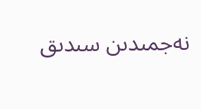نەجمىدىن سىدىق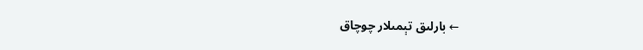← بارلىق تېمىلار چوچاق